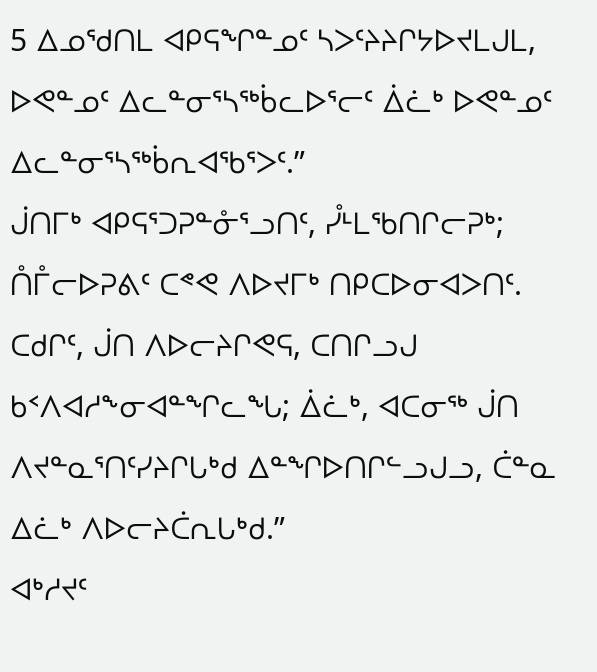5 ᐃᓄᖁᑎᒪ ᐊᑭᕋᖏᓐᓄᑦ ᓴᐳᑦᔨᔨᒋᔭᐅᔪᒪᒍᒪ, ᐅᕙᓐᓄᑦ ᐃᓚᓐᓂᕐᓴᖅᑳᓚᐅᕐᓕᑦ ᐄᓛᒃ ᐅᕙᓐᓄᑦ ᐃᓚᓐᓂᕐᓴᖅᑳᕆᐊᖃᕐᐳᑦ.”
ᒎᑎᒥᒃ ᐊᑭᕋᕐᑐᕈᓐᓁᕐᓗᑎᑦ, ᓮᒻᒪᖃᑎᒋᓕᕈᒃ; ᑍᒤᓕᐅᕈᕕᑦ ᑕᕝᕙ ᐱᐅᔪᒥᒃ ᑎᑭᑕᐅᓂᐊᐳᑎᑦ.
ᑕᑯᒋᑦ, ᒎᑎ ᐱᐅᓕᔨᒋᕙᕋ, ᑕᑎᒋᓗᒍ ᑲᑉᐱᐊᓱᖕᓂᐊᓐᖏᓚᖓ; ᐄᓛᒃ, ᐊᑕᓂᖅ ᒎᑎ ᐱᔪᓐᓇᕐᑎᑦᓯᔨᒋᒐᒃᑯ ᐃᓐᖏᐅᑎᒋᓪᓗᒍᓗ, ᑖᓐᓇ ᐃᓛᒃ ᐱᐅᓕᔨᑖᕆᒐᒃᑯ.”
ᐊᒃᓱᔪᑦ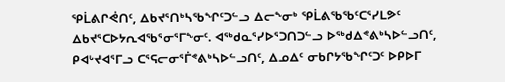ᕿᒫᕕᒋᕚᑎᑦ, ᐃᑲᔪᕐᑎᒃᓴᖃᖏᑦᑐᓪᓗ ᐃᓕᖕᓂᒃ ᕿᒫᕕᖃᖃᑦᑕᕐᓯᒪᕗᑦ ᐃᑲᔪᕐᑕᐅᔭᕆᐊᖃᕐᓂᕐᒥᖕᓂᑦ. ᐊᖅᑯᓇᕐᓯᐅᕐᑐᑎᑐᓪᓗ ᐅᖅᑯᐃᕝᕕᒃᓴᐅᓪᓗᑎᑦ, ᑭᐊᒡᔪᐊᕐᒥᓗ ᑕᕐᕋᓕᓂᕐᒦᕝᕕᒃᓴᐅᓪᓗᑎᑦ, ᐃᓄᐃᑦ ᓂᑲᒋᔭᖃᖏᑦᑐᑦ ᐅᑭᐅᒥ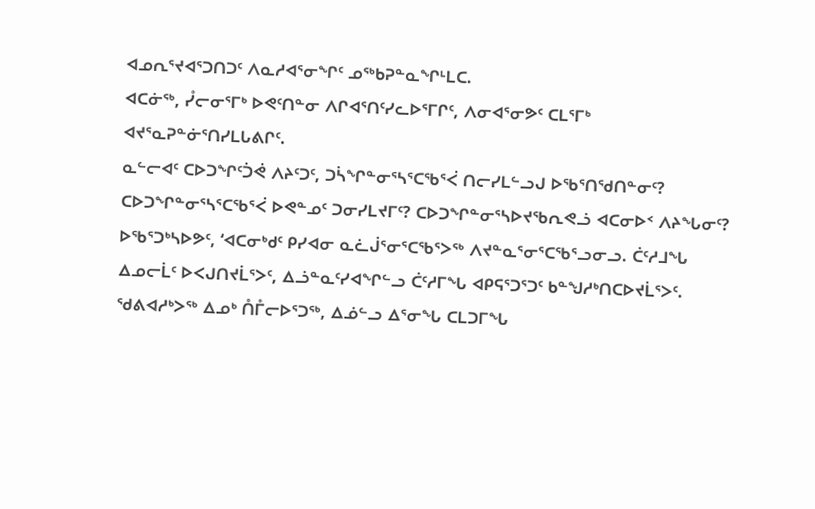ᐊᓄᕆᕐᔪᐊᕐᑐᑎᑐᑦ ᐱᓇᓱᐊᕐᓂᖏᑦ ᓄᖅᑲᕈᓐᓇᖏᒻᒪᑕ.
ᐊᑕᓃᖅ, ᓮᓕᓂᕐᒥᒃ ᐅᕙᑦᑎᓐᓂ ᐱᒋᐊᕐᑎᑦᓯᓚᐅᕐᒥᒋᑦ, ᐱᓂᐊᕐᓂᕗᑦ ᑕᒪᕐᒥᒃ ᐊᔪᕐᓇᕈᓐᓃᕐᑎᓯᒪᒐᕕᒋᑦ.
ᓇᓪᓕᐊᑦ ᑕᐅᑐᖏᑦᑑᕚ ᐱᔨᑦᑐᑦ, ᑐᓵᖏᓐᓂᕐᓴᕐᑕᖃᕐᐹ ᑎᓕᓯᒪᓪᓗᒍ ᐅᖃᕐᑎᖁᑎᓐᓂᑦ? ᑕᐅᑐᖏᓐᓂᕐᓴᕐᑕᖃᕐᐹ ᐅᕙᓐᓄᑦ ᑐᓂᓯᒪᔪᒥᑦ? ᑕᐅᑐᖏᓐᓂᕐᓴᐅᔪᖃᕆᕙᓘ ᐊᑕᓂᐅᑉ ᐱᔨᖓᓂᑦ?
ᐅᖃᕐᑐᒃᓴᐅᕗᑦ, ‘ᐊᑕᓂᒃᑯᑦ ᑭᓯᐊᓂ ᓇᓛᒎᕐᓂᕐᑕᖃᕐᐳᖅ ᐱᔪᓐᓇᕐᓂᕐᑕᖃᕐᓗᓂᓗ. ᑖᑦᓱᒧᖓ ᐃᓄᓕᒫᑦ ᐅᐸᒍᑎᔪᒫᕐᐳᑦ, ᐃᓘᓐᓇᑦᓯᐊᖏᓪᓗ ᑖᑦᓱᒥᖓ ᐊᑭᕋᕐᑐᕐᑐᑦ ᑲᓐᖑᓱᒃᑎᑕᐅᔪᒫᕐᐳᑦ.
ᖁᕕᐊᓱᒃᐳᖅ ᐃᓄᒃ ᑍᒤᓕᐅᕐᑐᖅ, ᐃᓅᓪᓗ ᐃᕐᓂᖓ ᑕᒪᑐᒥᖓ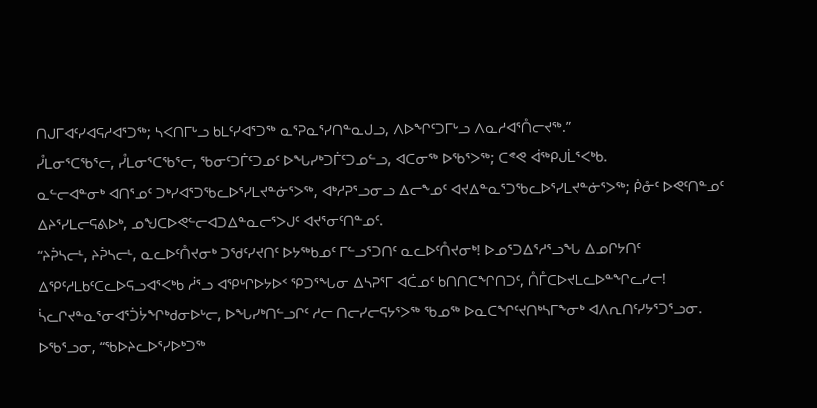ᑎᒍᒥᐊᑦᓯᐊᕋᓱᐊᕐᑐᖅ; ᓴᐸᑎᒥᒡᓗ ᑲᒪᑦᓯᐊᕐᑐᖅ ᓇᕐᕈᓇᕐᓯᑎᓐᓇᒍᓗ, ᐱᐅᖏᑦᑐᒥᒡᓗ ᐱᓇᓱᐊᕐᑍᓕᔪᖅ.”
ᓮᒪᓂᕐᑕᖃᕐᓕ, ᓮᒪᓂᕐᑕᖃᕐᓕ, ᖃᓂᑦᑐᒦᑦᑐᓄᑦ ᐅᖓᓯᒃᑐᒦᑦᑐᓄᓪᓗ, ᐊᑕᓂᖅ ᐅᖃᕐᐳᖅ; ᑕᕝᕙ ᐋᖅᑭᒍᒫᕐᐸᒃᑲ.
ᓇᓪᓕᐊᓐᓂᒃ ᐊᑎᕐᓄᑦ ᑐᒃᓯᐊᕐᑐᖃᓚᐅᕐᓯᒪᔪᓐᓃᕐᐳᖅ, ᐊᒃᓱᕈᕐᓗᓂᓗ ᐃᓕᖕᓄᑦ ᐊᔪᐃᓐᓇᕐᑐᖃᓚᐅᕐᓯᒪᔪᓐᓃᕐᐳᖅ; ᑮᓁᑦ ᐅᕙᑦᑎᓐᓄᑦ ᐃᔨᕐᓯᒪᓕᕋᕕᐅᒃ, ᓄᖑᑕᐅᕙᓪᓕᐊᑐᐃᓐᓇᓕᕐᐳᒍᑦ ᐊᔪᕐᓂᑦᑎᓐᓄᑦ.
“ᔨᕉᓴᓕᒻ, ᔨᕉᓴᓕᒻ, ᓇᓚᐅᑦᑍᔪᓂᒃ ᑐᖁᑦᓯᔪᑎᑦ ᐅᔭᖅᑲᓄᑦ ᒥᓪᓗᕐᑐᑎᑦ ᓇᓚᐅᑦᑍᔪᓂᒃ! ᐅᓄᕐᑐᐃᕐᓱᕐᓗᖓ ᐃᓄᒋᔭᑎᑦ ᐃᕿᑦᓱᒪᑲᑦᑕᓚᐅᕋᓗᐊᕐᐸᒃᑲ ᓲᕐᓗ ᐊᕿᒡᒋᐅᔭᐅᑉ ᕿᑐᕐᖓᓂ ᐃᓴᕈᕐᒥ ᐊᑖᓄᑦ ᑲᑎᑎᑕᖏᑎᑐᑦ, ᑍᒤᑕᐅᔪᒪᓚᐅᓐᖏᓚᓯᓕ!
ᓵᓚᒋᔪᓐᓇᕐᓂᐊᕐᑑᔮᖏᒃᑯᓂᐅᒡᓕ, ᐅᖓᓯᒃᑎᓪᓗᒋᑦ ᓱᓕ ᑎᓕᓯᓕᕋᔭᕐᐳᖅ ᖃᓄᖅ ᐅᓇᑕᖏᑦᔪᑎᒃᓴᒥᖕᓂᒃ ᐊᐱᕆᑎᑦᓯᔭᕐᑐᕐᓗᓂ.
ᐅᖃᕐᓗᓂ, “ᖃᐅᔨᓚᐅᕐᓯᐅᒃᑐᖅ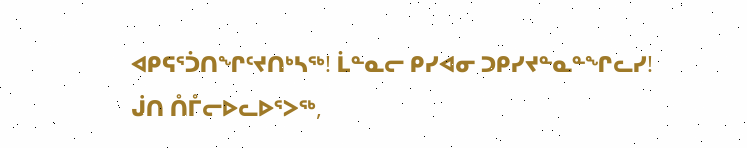ᐊᑭᕋᕐᑑᑎᖏᑦᔪᑎᒃᓴᖅ! ᒫᓐᓇᓕ ᑭᓯᐊᓂ ᑐᑭᓯᔪᓐᓇᓐᖏᓚᓯ!
ᒎᑎ ᑍᒤᓕᐅᓚᐅᕐᐳᖅ,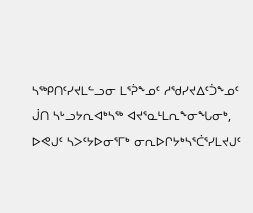ᓴᖅᑭᑎᑦᓯᔪᒪᓪᓗᓂ ᒪᕐᕉᖕᓄᑦ ᓱᖁᓯᔪᐃᑦᑑᖕᓄᑦ ᒎᑎ ᓴᒡᓗᔭᕆᐊᒃᓴᖅ ᐊᔪᕐᓇᒻᒪᕆᖕᓂᖓᓂᒃ, ᐅᕙᒍᑦ ᓴᐳᑦᔭᐅᓂᕐᒥᒃ ᓂᕆᐅᒋᔭᒃᓴᕐᑖᕐᓯᒪᔪᒍᑦ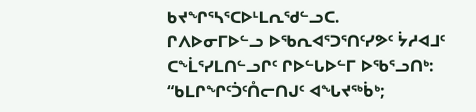ᑲᔪᖏᕐᓴᕐᑕᐅᒻᒪᕆᖁᓪᓗᑕ.
ᒋᐱᐅᓂᒥᐅᓪᓗ ᐅᖃᕆᐊᕐᑐᕐᑎᑦᓯᕗᑦ ᔮᓱᐊᒧᑦ ᑕᖕᒫᕐᓯᒪᑎᓪᓗᒋᑦ ᒋᐅᓪᒐᐅᓪᒥ ᐅᖃᕐᓗᑎᒃ: “ᑲᒪᒋᖏᑦᑑᑦᑍᓕᑎᒍᑦ ᐊᖓᔪᖅᑳᒃ;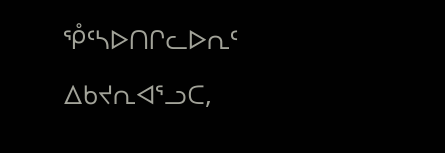ᕾᑦᓴᐅᑎᒋᓚᐅᕆᑦ ᐃᑲᔪᕆᐊᕐᓗᑕ,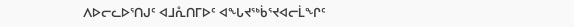ᐱᐅᓕᓚᐅᕐᑎᒍᑦ ᐊᒧᕅᑎᒥᐅᑦ ᐊᖓᔪᖅᑳᕐᔪᐊᓕᒫᖏᑦ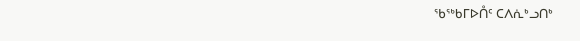ᖃᖅᑲᒥᐅᑍᑦ ᑕᐱᕇᒃᓗᑎᒃ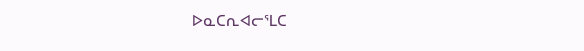ᐅᓇᑕᕆᐊᓕᕐᒪᑕ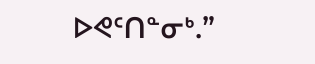ᐅᕙᑦᑎᓐᓂᒃ.”